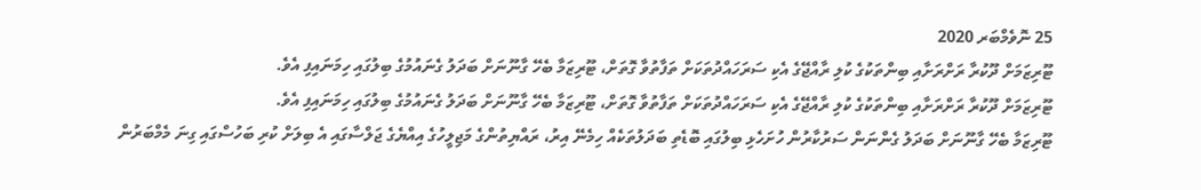25 ނޮވެމްބަރ 2020
ޓޫރިޒަމަށް ދޫކުރާ ރަށްރަށާއި ބިންތަކުގެ ކުލި ރާއްޖޭގެ އެކި ސަރަހައްދުތަކަށް ތަފާތުވާ ގޮތަށް، ޓޫރިޒަމާ ބެހޭ ގާނޫނަށް ބަދަލު ގެނައުމުގެ ބިލުގައި ހިމަނައިފި އެވެ.
ޓޫރިޒަމަށް ދޫކުރާ ރަށްރަށާއި ބިންތަކުގެ ކުލި ރާއްޖޭގެ އެކި ސަރަހައްދުތަކަށް ތަފާތުވާ ގޮތަށް، ޓޫރިޒަމާ ބެހޭ ގާނޫނަށް ބަދަލު ގެނައުމުގެ ބިލުގައި ހިމަނައިފި އެވެ.
ޓޫރިޒަމާ ބެހޭ ގާނޫނަށް ބަދަލު ގެންނަން ސަރުކާރުން ހުށަހެޅި ބިލުގައި ބޮޑެތި ބަދަލުތަކެއް ހިމެނޭ އިރު، ރައްޔިތުންގެ މަޖިލީހުގެ އިއްޔެގެ ޖަލްސާގައި އެ ބިލަށް ކުރި ބަހުސްގައި ގިނަ މެމްބަރުން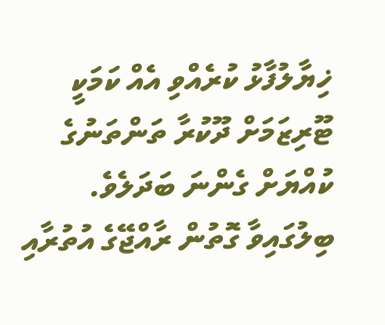ޚިޔާލުފާޅު ކުރެއްވި އެއް ކަމަކީ ޓޫރިޒަމަށް ދޫކުރާ ތަންތަނުގެ ކުއްޔަށް ގެންނަ ބަދަލެވެ. ބިލުގައިވާ ގޮތުން ރާއްޖޭގެ އުތުރާއި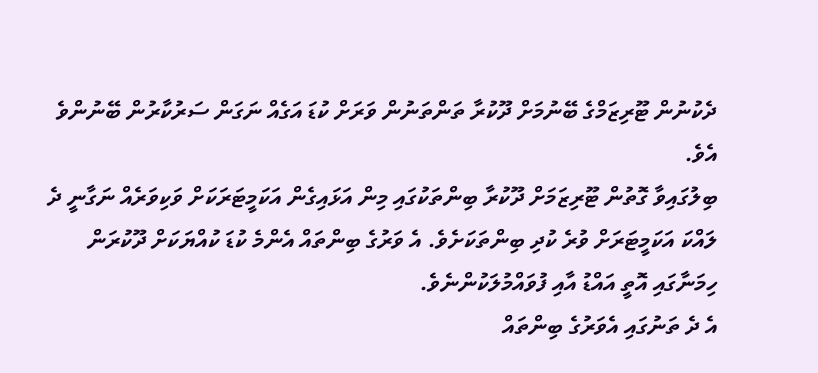ދެކުނުން ޓޫރިޒަމްގެ ބޭނުމަށް ދޫކުރާ ތަންތަނުން ވަރަށް ކުޑަ އަގެއް ނަގަން ސަރުކާރުން ބޭނުންވެ އެވެ.
ބިލުގައިވާ ގޮތުން ޓޫރިޒަމަށް ދޫކުރާ ބިންތަކުގައި މިން އަޅައިގެން އަކަމީޓަރަކަށް ވަކިވަރެއް ނަގާނީ ދެ ލައްކަ އަކަމީޓަރަށް ވުރެ ކުދި ބިންތަކަށެވެ. އެ ވަރުގެ ބިންތައް އެންމެ ކުޑަ ކުއްޔަކަށް ދޫކުރަން ހިމަނާގައި އޮތީ އައްޑު އާއި ފުވައްމުލަކުންނެވެ.
އެ ދެ ތަނުގައި އެވަރުގެ ބިންތައް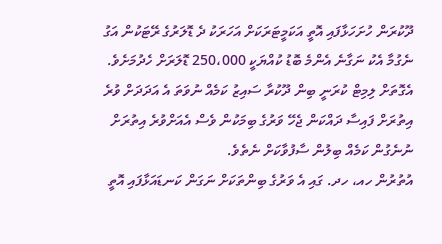ދޫކުރަން ހުށަހަޅާފައި އޮތީ އަކަމީޓަރަކަށް އަހަރަކު ދެ ޑޮލަރުގެ ރޭޓަކުން އަގު ނެގުމާ އެކު ނަގާނެ އެންމެ ބޮޑު ކުއްޔަކީ 250،000 ޑޮލަރަށް ހެދުމަށެވެ. އެގޮތަށް ލިމިޓް ކުރަނީ ބިން ދޫކުރާ ސައިޒު ކަމެއް ނުވަތަ އެ އަދަދަށް ވުރެ އިތުރަށް ފައިސާ ދައްކަން ޖެހޭ ވަރުގެ ބިމަކުން ވެސް އެއަށްވުރެ އިތުރަށް ނުނެގުން ކަމެއް ބިލުން ސާފުވާކަށް ނެތެވެ.
އުތުރުން ހއ، ހދ. ގައި އެ ވަރުގެ ބިންތަކަށް ނަގަން ކަނޑައަޅާފައި އޮތީ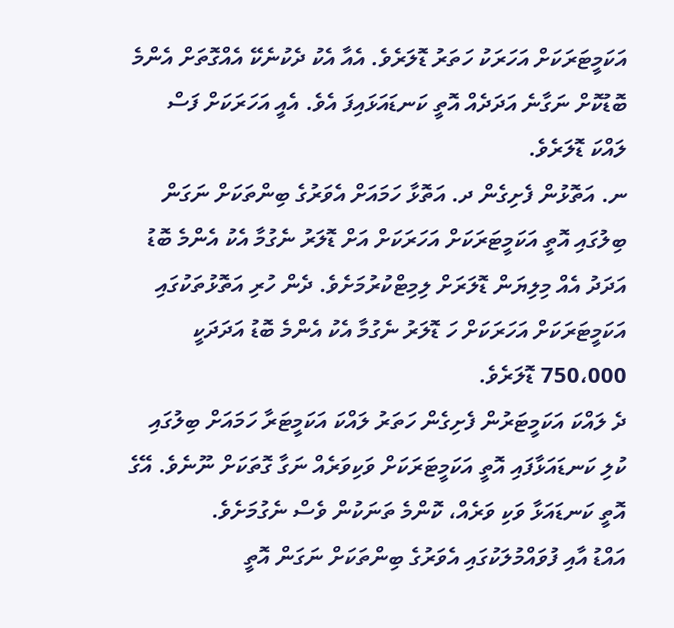އަކަމީޓަރަކަށް އަހަރަކު ހަތަރު ޑޮލަރެވެ. އެއާ އެކު ދެކުނެކޭ އެއްގޮތަށް އެންމެ ބޮޑުކޮށް ނަގާނެ އަދަދެއް އޮތީ ކަނޑައަޅައިފަ އެވެ. އެއީ އަހަރަކަށް ފަސް ލައްކަ ޑޮލަރެވެ.
ނ. އަތޮޅުން ފެށިގެން ދ. އަތޮޅާ ހަމައަށް އެވަރުގެ ބިންތަކަށް ނަގަން ބިލުގައި އޮތީ އަކަމީޓަރަކަށް އަހަރަކަށް އަށް ޑޮލަރު ނެގުމާ އެކު އެންމެ ބޮޑު އަދަދު އެއް މިލިޔަން ޑޮލަރަށް ލިމިޓްކުރުމަށެވެ. ދެން ހުރި އަތޮޅުތަކުގައި އަކަމީޓަރަކަށް އަހަރަކަށް ހަ ޑޮލަރު ނެގުމާ އެކު އެންމެ ބޮޑު އަދަދަކީ 750،000 ޑޮލަރެވެ.
ދެ ލައްކަ އަކަމީޓަރުން ފެށިގެން ހަތަރު ލައްކަ އަކަމީޓަރާ ހަމައަށް ބިލުގައި ކުލި ކަނޑައަޅާފައި އޮތީ އަކަމީޓަރަކަށް ވަކިވަރެއް ނަގާ ގޮތަކަށް ނޫނެވެ. އޭގެ އޮތީ ކަނޑައަޅާ ވަކި ވަރެއް، ކޮންމެ ތަނަކުން ވެސް ނެގުމަށެވެ.
އައްޑު އާއި ފުވައްމުލަކުގައި އެވަރުގެ ބިންތަކަށް ނަގަން އޮތީ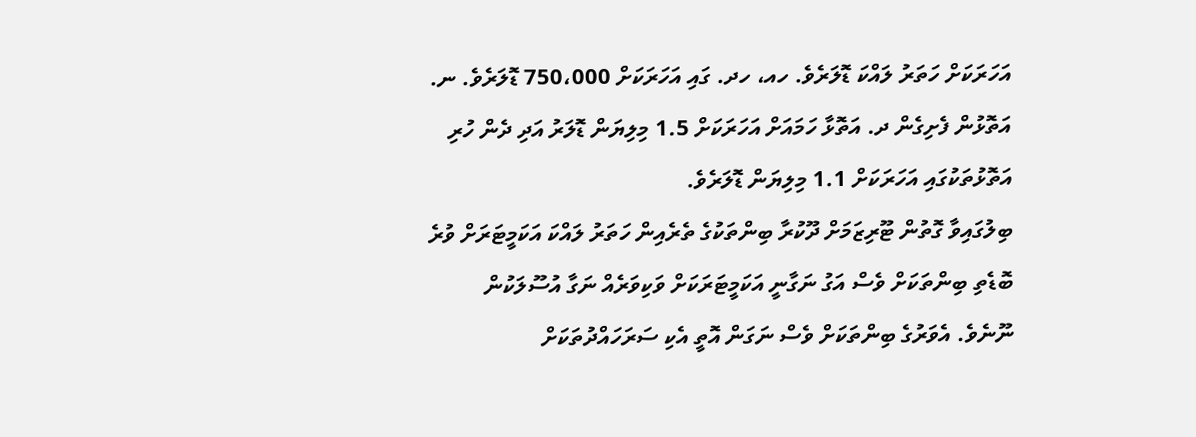އަހަރަކަށް ހަތަރު ލައްކަ ޑޮލަރެވެ. ހއ، ހދ. ގައި އަހަރަކަށް 750،000 ޑޮލަރެވެ. ނ. އަތޮޅުން ފެށިގެން ދ. އަތޮޅާ ހަމައަށް އަހަރަކަށް 1.5 މިލިޔަން ޑޮލަރު އަދި ދެން ހުރި އަތޮޅުތަކުގައި އަހަރަކަށް 1.1 މިލިޔަން ޑޮލަރެވެ.
ބިލުގައިވާ ގޮތުން ޓޫރިޒަމަށް ދޫކުރާ ބިންތަކުގެ ތެރެއިން ހަތަރު ލައްކަ އަކަމީޓަރަށް ވުރެ ބޮޑެތި ބިންތަކަށް ވެސް އަގު ނަގާނީ އަކަމީޓަރަކަށް ވަކިވަރެއް ނަގާ އުސޫލަކުން ނޫނެވެ. އެވަރުގެ ބިންތަކަށް ވެސް ނަގަން އޮތީ އެކި ސަރަހައްދުތަކަށް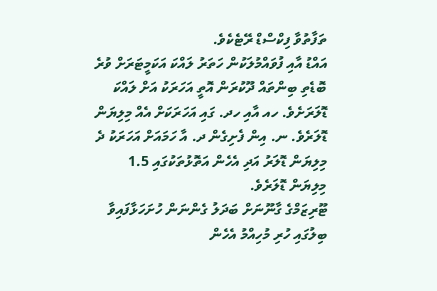ތަފާތުވާ ފިކްސްޑް ރޭޓެކެވެ.
އައްޑު އާއި ފުވައްމުލަކުން ހަތަރު ލައްކަ އަކަމީޓަރަށް ވުރެ ބޮޑެތި ބިންތައް ދޫކުރަން އޮތީ އަހަރަކު އަށް ލައްކަ ޑޮލަރަށެވެ. ހއ އާއި ހދ. ގައި އަހަރަކަށް އެއް މިލިޔަން ޑޮލަރެވެ. ނ. އިން ފެށިގެން ދ. އާ ހަމައަށް އަހަރަކު ދެ މިލިޔަން ޑޮލަރު އަދި އެހެން އަތޮޅުތަކުގައި 1.5 މިލިޔަން ޑޮލަރެވެ.
ޓޫރިޒަމްގެ ގާނޫނަށް ބަދަލު ގެންނަން ހުށަހަޅާފައިވާ ބިލުގައި ހުރި މުހިއްމު އެހެން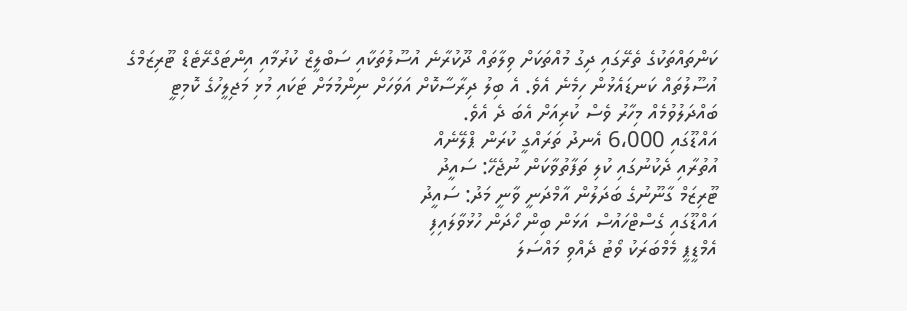ކަންތައްތަކުގެ ތެރޭގައި ދިގު މުއްތަކަށް ވިލާތައް ދޫކުރާނެ އުސޫލުތަކާއި ސަބްލީޒް ކުރުމާއި އިންޓަގްރޭޓެޑް ޓޫރިޒަމްގެ އުސޫލުތައް ކަނޑައެޅުން ހިމެނެ އެވެ. އެ ބިލު ދިރާސާކޮށް އަވަހަށް ނިންމުމަށް ޓަކައި މުޅި މަޖިލީހުގެ ކޮމިޓީ ބައްދަލުވުމެއް މިހާރު ވެސް ކުރިއަށް އެބަ ދެ އެވެ.
އައްޑޫގައި 6،000 އެނދު ތަރައްގީ ކުރަން ޕްލޭނެއް
އުތުރާއި ދެކުނުގައި ކުލި ތަފާތުވާކަން ނުޖެހޭ: ސައީދު
ޓޫރިޒަމް ގާނޫނުގެ ބަދަލުން އާމްދަނީ ވާނީ މަދު: ސައީދު
އައްޑޫގައި ގެސްޓްހައުސް އަޅަން ބިން ހޯދަން ހުޅުވާލައިފި
އެމްޑީޕީ މެމްބަރަކު ވޯޓު ދެއްވި މައްސަލަ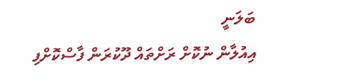ބަލަނީ
އިއުލާން ނުކޮށް ރަށްތައް ދޫކުރަން ފާސްކޮށްފި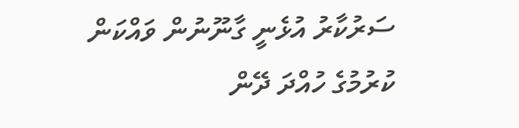ސަރުކާރު އުޅެނީ ގާނޫނުން ވައްކަން ކުރުމުގެ ހުއްދަ ދޭން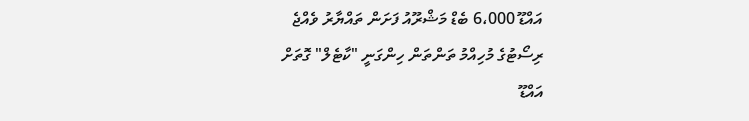އައްޑޫ 6،000 ބެޑް މަޝްރޫއު ފަށަން ތައްޔާރު ވެއްޖެ
ރިސޯޓުގެ މުހިއްމު ތަންތަން ހިންގަނީ "ކާޓެލް" ގޮތަށް
އައްޑޫ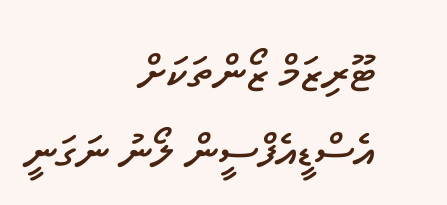ޓޫރިޒަމް ޒޯންތަކަށް އެސްޑީއެފްސީން ލޯނު ނަގަނީ